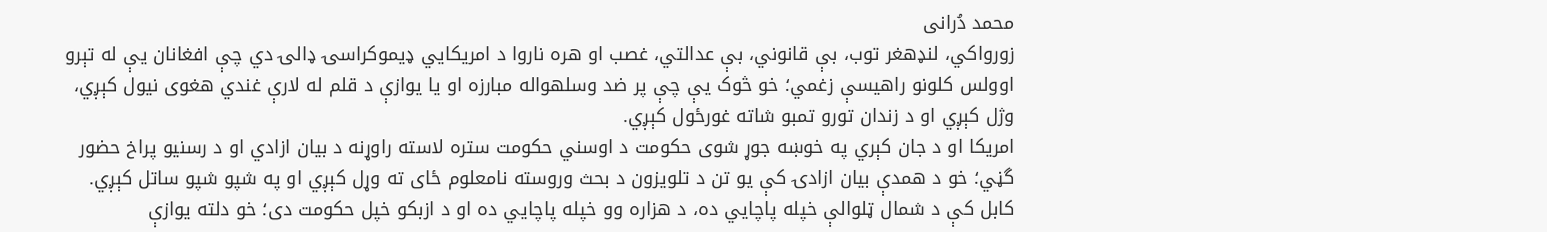محمد دُرانی
زورواکي، لنډهغر توب، بې قانوني، بې عدالتي، غصب او هره ناروا د امریکايي ډیموکراسۍ ډالۍ دي چې افغانان یې له تېرو اوولس کلونو راهیسې زغمي؛ خو څوک یې چې پر ضد وسلهواله مبارزه او یا یوازې د قلم له لارې غندي هغوی نیول کېږي، وژل کېږي او د زندان تورو تمبو شاته غورځول کېږي.
امریکا او د جان کېري په خوښه جوړ شوی حکومت د اوسني حکومت ستره لاسته راوړنه د بیان ازادي او د رسنیو پراخ حضور گڼي؛ خو د همدې بیان ازادۍ کې یو تن د تلویزون د بحث وروسته نامعلوم ځای ته وړل کېږي او په شپو شپو ساتل کېږي.
کابل کې د شمال ټلوالې خپله پاچايي ده، د هزاره وو خپله پاچايي ده او د ازبکو خپل حکومت دی؛ خو دلته یوازې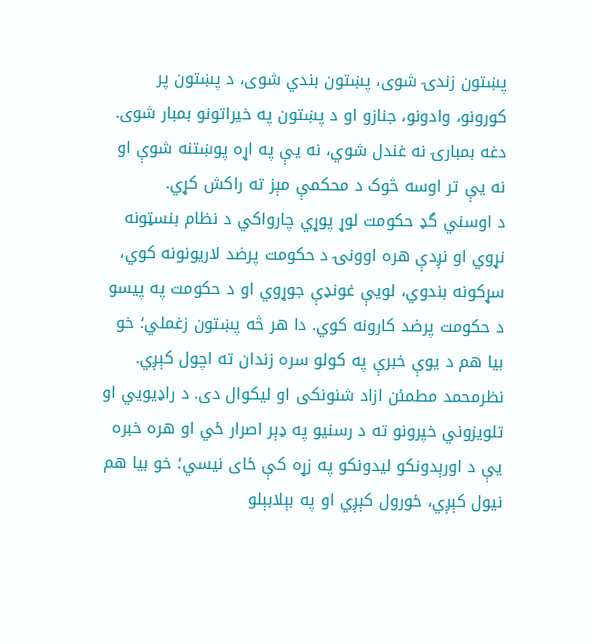پښتون زندۍ شوی، پښتون بندي شوی، د پښتون پر کورونو، وادونو، جنازو او د پښتون په خیراتونو بمبار شوی. دغه بمبارۍ نه غندل شوي، نه یې په اړه پوښتنه شوې او نه یې تر اوسه څوک د محکمې مېز ته راکش کړي.
د اوسني گډ حکومت لوړ پوړي چارواکي د نظام بنسټونه نړوي او نږدې هره اوونۍ د حکومت پرضد لاریونونه کوي، سړکونه بندوي، لویې غونډې جوړوي او د حکومت په پیسو د حکومت پرضد کارونه کوي. دا هر څه پښتون زغملي؛ خو بیا هم د یوې خبرې په کولو سره زندان ته اچول کېږي.
نظرمحمد مطمئن ازاد شنونکی او لیکوال دی. د راډیويي او تلویزوني خپرونو ته د رسنیو په ډېر اصرار ځي او هره خبره یې د اورېدونکو لیدونکو په زړه کې ځای نیسي؛ خو بیا هم نیول کېږي، ځورول کېږي او په بېلابېلو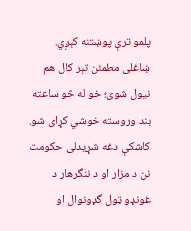پلمو ترې پوښتنه کېږي. ښاغلی مطمئن تېر کال هم نیول شوی؛ خو له څو ساعته بند وروسته خوشي کړای شو.
کاشکې دغه شړیدلی حکومت نن د مزار او د ننگرهار د غونډو ټول گډونوال او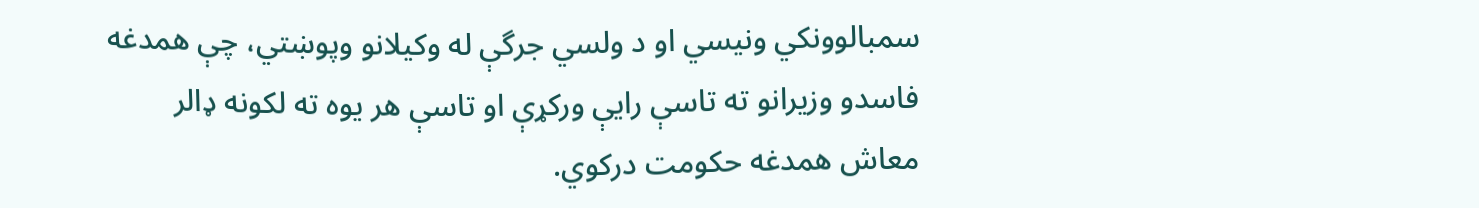سمبالوونکي ونیسي او د ولسي جرگې له وکیلانو وپوښتي، چې همدغه فاسدو وزیرانو ته تاسې رایې ورکړې او تاسې هر یوه ته لکونه ډالر معاش همدغه حکومت درکوي.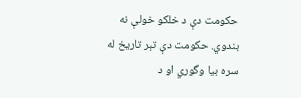حکومت دې د خلکو خولې نه بندوي. حکومت دې تېر تاریخ له سره بیا وگوري او د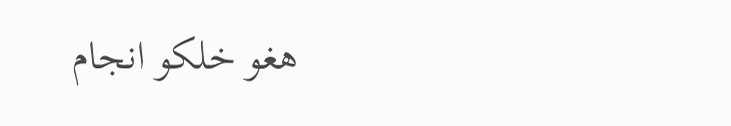هغو خلکو انجام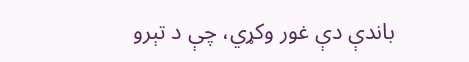باندې دې غور وکړي، چې د تېرو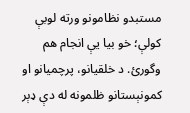مستبدو نظامونو ورته لوبې کولې؛ خو بیا یې انجام هم وگورئ. د خلقیانو، پرچمیانو او کمونېستانو ظلمونه له دې ډېر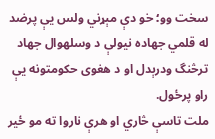سخت وو؛ خو دې مېړني ولس یې پرضد له قلمي جهاده نیولې د وسلهوال جهاد ترڅنگ ودرېدل او د هغوی حکومتونه یې راو پرځول.
ملت تاسې څاري او هرې ناروا ته مو ځیر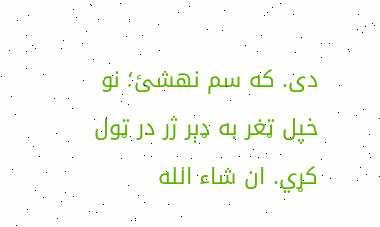دی. که سم نهشئ؛ نو خپل ټغر به ډېر ژر در ټول کړي. ان شاء الله